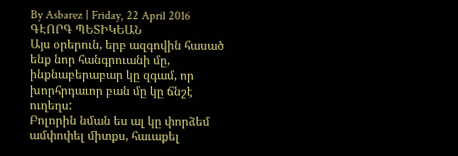By Asbarez | Friday, 22 April 2016
ԳԷՈՐԳ ՊԵՏԻԿԵԱՆ
Այս օրերուն, երբ ազգովին հասած ենք նոր հանգրուանի մը, ինքնաբերաբար կը զգամ, որ խորհրդաւոր բան մը կը ճնշէ ուղեղս:
Բոլորին նման ես ալ կը փորձեմ ամփոփել միտքս, հաւաքել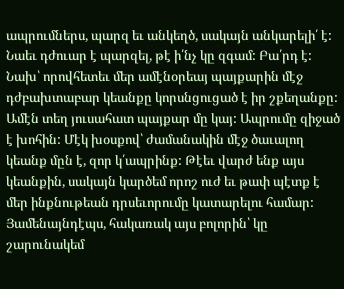ապրումներս, պարզ եւ անկեղծ, սակայն անկարելի՛ է: Նաեւ դժուար է պարզել, թէ ի՛նչ կը զգամ: Բա՛րդ է: Նախ՝ որովհետեւ մեր ամէնօրեայ պայքարին մէջ դժբախտաբար կեանքը կորսնցուցած է իր շքեղանքը: Ամէն տեղ յուսահատ պայքար մը կայ: Ապրումը զիջած է խոհին: Մէկ խօսքով՝ ժամանակին մէջ ծաւալող կեանք մըն է, զոր կ՛ապրինք: Թէեւ վարժ ենք այս կեանքին, սակայն կարծեմ որոշ ուժ եւ թափ պէտք է մեր ինքնութեան դրսեւորումը կատարելու համար:
Յամենայնդէպս, հակառակ այս բոլորին՝ կը շարունակեմ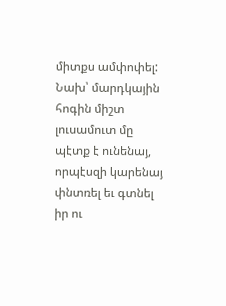միտքս ամփոփել:
Նախ՝ մարդկային հոգին միշտ լուսամուտ մը պէտք է ունենայ, որպէսզի կարենայ փնտռել եւ գտնել իր ու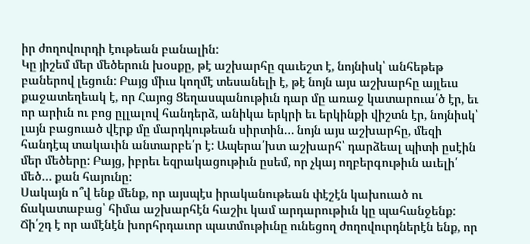իր ժողովուրդի էութեան բանալին:
Կը յիշեմ մեր մեծերուն խօսքը, թէ աշխարհը զաւեշտ է, նոյնիսկ՝ անհեթեթ բաներով լեցուն: Բայց միւս կողմէ տեսանելի է, թէ նոյն այս աշխարհը այլեւս քաջատեղեակ է, որ Հայոց Ցեղասպանութիւն դար մը առաջ կատարուա՛ծ էր, եւ որ արիւն ու բոց ըլլալով հանդերձ, անիկա երկրի եւ երկինքի վիշտն էր, նոյնիսկ՝ լայն բացուած վէրք մը մարդկութեան սիրտին… նոյն այս աշխարհը, մեզի հանդէպ տակաւին անտարբե՛ր է: Ապերա՛խտ աշխարհ՝ դարձեալ պիտի ըսէին մեր մեծերը: Բայց, իբրեւ եզրակացութիւն ըսեմ, որ չկայ ողբերգութիւն աւելի՛ մեծ… քան հայունը:
Սակայն ո՞վ ենք մենք, որ այսպէս իրականութեան փէշէն կախուած ու ճակատաբաց՝ հիմա աշխարհէն հաշիւ կամ արդարութիւն կը պահանջենք: Ճի՛շդ է որ ամէնէն խորհրդաւոր պատմութիւնը ունեցող ժողովուրդներէն ենք, որ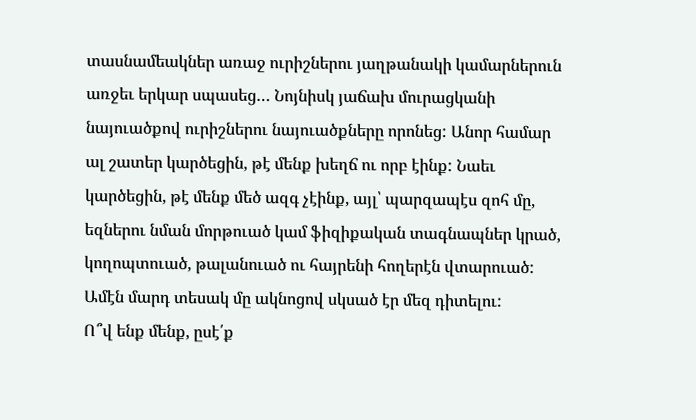տասնամեակներ առաջ ուրիշներու յաղթանակի կամարներուն առջեւ երկար սպասեց… Նոյնիսկ յաճախ մուրացկանի նայուածքով ուրիշներու նայուածքները որոնեց: Անոր համար ալ շատեր կարծեցին, թէ մենք խեղճ ու որբ էինք: Նաեւ կարծեցին, թէ մենք մեծ ազգ չէինք, այլ՝ պարզապէս զոհ մը, եզներու նման մորթուած կամ ֆիզիքական տագնապներ կրած, կողոպտուած, թալանուած ու հայրենի հողերէն վտարուած: Ամէն մարդ տեսակ մը ակնոցով սկսած էր մեզ դիտելու:
Ո՞վ ենք մենք, ըսէ՛ք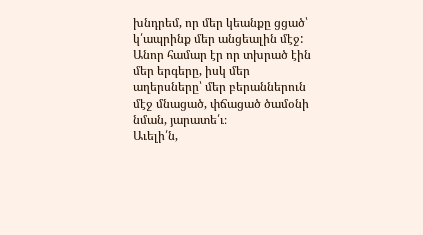խնդրեմ, որ մեր կեանքը ցցած՝ կ՛ապրինք մեր անցեալին մէջ:
Անոր համար էր որ տխրած էին մեր երգերը, իսկ մեր աղերսները՝ մեր բերաններուն մէջ մնացած, փճացած ծամօնի նման, յարատե՛ւ։
Աւելի՛ն,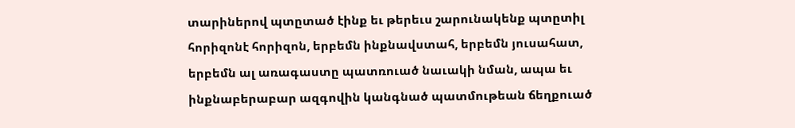տարիներով պտըտած էինք եւ թերեւս շարունակենք պտըտիլ հորիզոնէ հորիզոն, երբեմն ինքնավստահ, երբեմն յուսահատ, երբեմն ալ առագաստը պատռուած նաւակի նման, ապա եւ ինքնաբերաբար ազգովին կանգնած պատմութեան ճեղքուած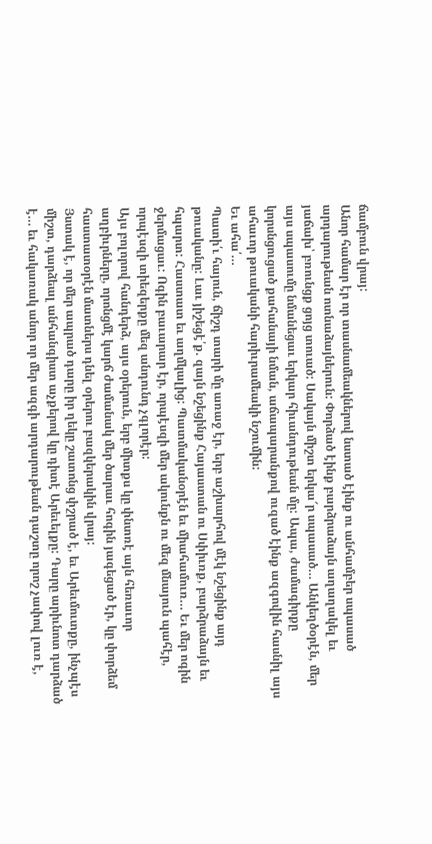ճամբուն վրայ:
Անոր համար էր որ տասնամեակներով նստած էինք ու անհամբեր սպասած արդարութեան ոտնաձայներուն: Փորձած էինք բարձրաձայն աղաղակել եւ յաճախ՝ բռունցք ցոյց տուած: Սակայն միշտ երկա՜ր սպասած… Անկեղծօրէն, մեր այս սպասումը նմանեցաւ երկար հիւանդութեան մը: Ապա, ժամագիրքը կորսնցուցած քահանայի նման, աճապարանքով ուզած էինք ազգովին հասնիլ այս ահաւոր թուականի հարիւրամեակի նշումին:
Եւ ահա՛…
Պատի՛ւ հայուն, ճիշդ տարի մը առաջ էր, երբ աշխարհով մէկ նշեցինք այդ թուականը: Լաւ յիշեցէ՛ք. զայն նշեցինք Հայաստան ու Սփիւռք, բարձրաձայն եւ հպարտ: Հաստատ եւ աղմկալից: Պատմականօրէն եւ միահամուռ… Եւ մեր ոգին ջերմացաւ: Ոգին բաւարար էր, որպէսզի մեր ակունքն ու մեզ մնայուն պահէր, որպէսզի տիեզերքը մեզ անդունդ չգլորէր:
Այս բոլորով հանդերձ, այս օրերուն, երբ միտքս կը փնտռէ այն հեռաւոր աղբիւրները, որոնցմէ կարճ ժամանակ մեր ծարաւ հոգին յագեցած էր, կը փորձեմ հաստատօրէն մատներս դնել օրերու բազկերակին վրայ:
Յստակ է, որ մեր ապրած դարը իր ղեկը շատոնց փշրած է, եւ Արեւմուտքը, ինչպէս միշտ, դարձեալ անհանգիստ աչքերով կը դիտէ Արեւելքը: Դարը արիւնոտ դարձած է… եւ հակառակ անոր որ մեր ազգի արդարութեան դաշտը որոշ չափով լուռ է,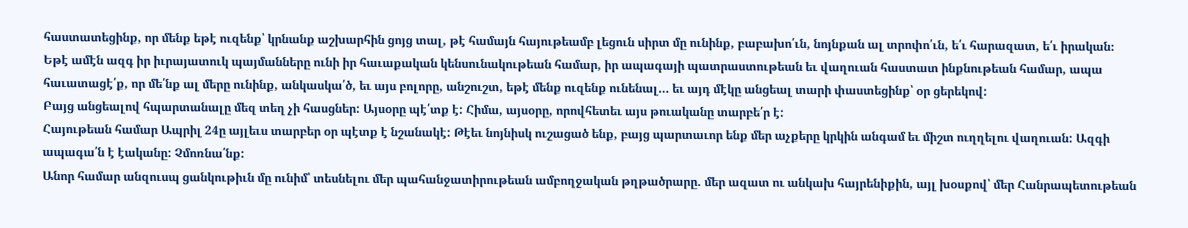հաստատեցինք, որ մենք եթէ ուզենք՝ կրնանք աշխարհին ցոյց տալ, թէ համայն հայութեամբ լեցուն սիրտ մը ունինք, բաբախո՛ւն, նոյնքան ալ տրոփո՛ւն, ե՛ւ հարազատ, ե՛ւ իրական։
Եթէ ամէն ազգ իր իւրայատուկ պայմանները ունի իր հաւաքական կենսունակութեան համար, իր ապագայի պատրաստութեան եւ վաղուան հաստատ ինքնութեան համար, ապա հաւատացէ՛ք, որ մե՛նք ալ մերը ունինք, անկասկա՛ծ, եւ այս բոլորը, անշուշտ, եթէ մենք ուզենք ունենալ… եւ այդ մէկը անցեալ տարի փաստեցինք՝ օր ցերեկով:
Բայց անցեալով հպարտանալը մեզ տեղ չի հասցներ: Այսօրը պէ՛տք է: Հիմա, այսօրը, որովհետեւ այս թուականը տարբե՛ր է:
Հայութեան համար Ապրիլ 24ը այլեւս տարբեր օր պէտք է նշանակէ: Թէեւ նոյնիսկ ուշացած ենք, բայց պարտաւոր ենք մեր աչքերը կրկին անգամ եւ միշտ ուղղելու վաղուան: Ազգի ապագա՛ն է էականը: Չմոռնա՛նք:
Անոր համար անզուսպ ցանկութիւն մը ունիմ՝ տեսնելու մեր պահանջատիրութեան ամբողջական թղթածրարը. մեր ազատ ու անկախ հայրենիքին, այլ խօսքով՝ մեր Հանրապետութեան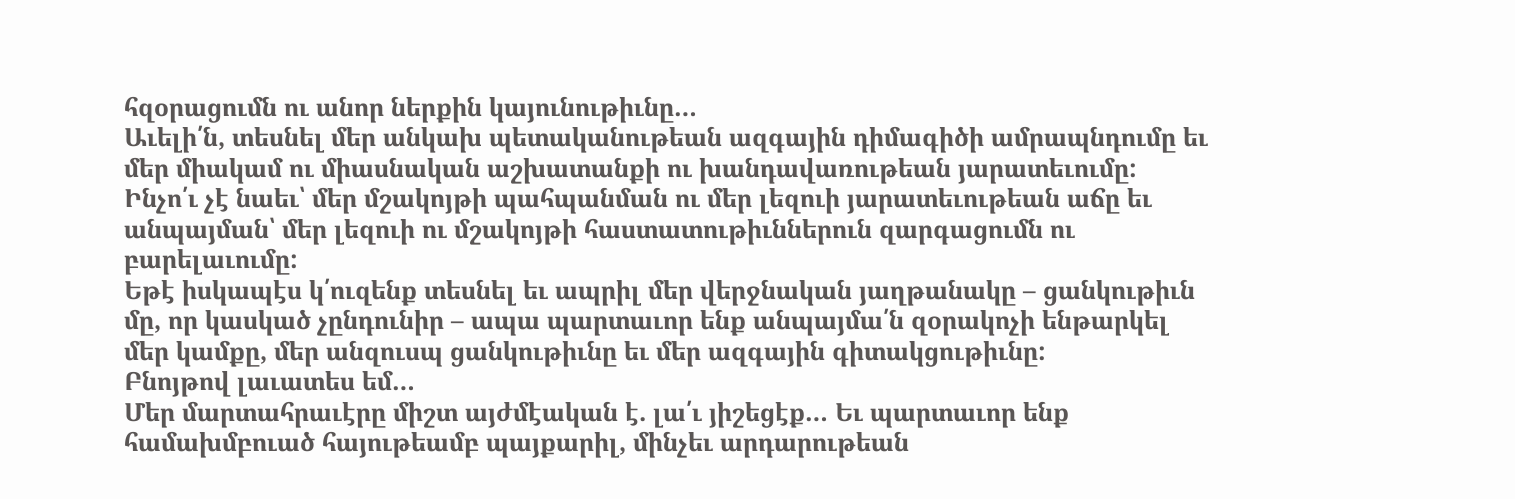հզօրացումն ու անոր ներքին կայունութիւնը…
Աւելի՛ն, տեսնել մեր անկախ պետականութեան ազգային դիմագիծի ամրապնդումը եւ մեր միակամ ու միասնական աշխատանքի ու խանդավառութեան յարատեւումը: Ինչո՛ւ չէ նաեւ՝ մեր մշակոյթի պահպանման ու մեր լեզուի յարատեւութեան աճը եւ անպայման՝ մեր լեզուի ու մշակոյթի հաստատութիւններուն զարգացումն ու բարելաւումը:
Եթէ իսկապէս կ՛ուզենք տեսնել եւ ապրիլ մեր վերջնական յաղթանակը – ցանկութիւն մը, որ կասկած չընդունիր – ապա պարտաւոր ենք անպայմա՛ն զօրակոչի ենթարկել մեր կամքը, մեր անզուսպ ցանկութիւնը եւ մեր ազգային գիտակցութիւնը:
Բնոյթով լաւատես եմ…
Մեր մարտահրաւէրը միշտ այժմէական է. լա՛ւ յիշեցէք… Եւ պարտաւոր ենք համախմբուած հայութեամբ պայքարիլ, մինչեւ արդարութեան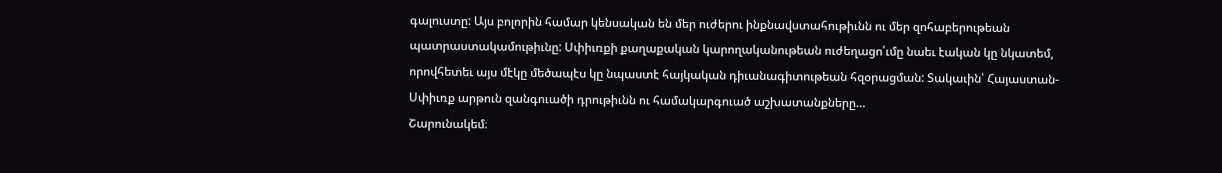գալուստը: Այս բոլորին համար կենսական են մեր ուժերու ինքնավստահութիւնն ու մեր զոհաբերութեան պատրաստակամութիւնը: Սփիւռքի քաղաքական կարողականութեան ուժեղացո՛ւմը նաեւ էական կը նկատեմ, որովհետեւ այս մէկը մեծապէս կը նպաստէ հայկական դիւանագիտութեան հզօրացման: Տակաւին՝ Հայաստան-Սփիւռք արթուն զանգուածի դրութիւնն ու համակարգուած աշխատանքները…
Շարունակեմ։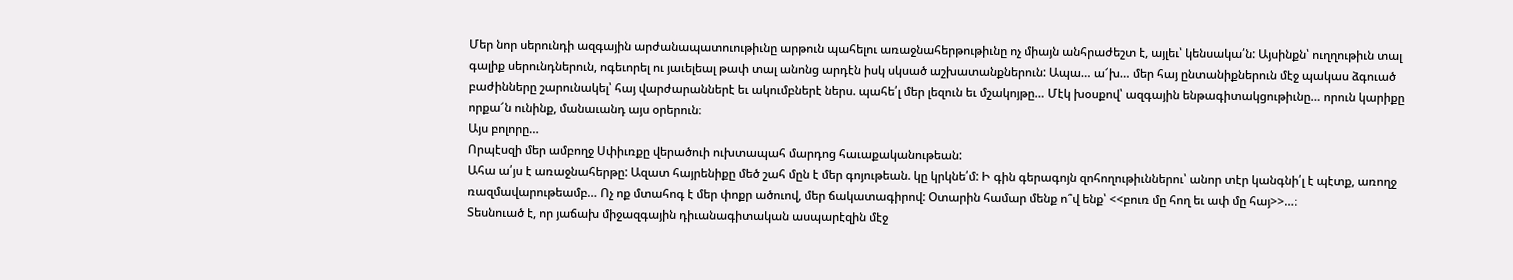Մեր նոր սերունդի ազգային արժանապատուութիւնը արթուն պահելու առաջնահերթութիւնը ոչ միայն անհրաժեշտ է, այլեւ՝ կենսակա՛ն: Այսինքն՝ ուղղութիւն տալ գալիք սերունդներուն, ոգեւորել ու յաւելեալ թափ տալ անոնց արդէն իսկ սկսած աշխատանքներուն: Ապա… ա՜խ… մեր հայ ընտանիքներուն մէջ պակաս ձգուած բաժինները շարունակել՝ հայ վարժարաններէ եւ ակումբներէ ներս. պահե՛լ մեր լեզուն եւ մշակոյթը… Մէկ խօսքով՝ ազգային ենթագիտակցութիւնը… որուն կարիքը որքա՜ն ունինք, մանաւանդ այս օրերուն։
Այս բոլորը…
Որպէսզի մեր ամբողջ Սփիւռքը վերածուի ուխտապահ մարդոց հաւաքականութեան:
Ահա ա՛յս է առաջնահերթը: Ազատ հայրենիքը մեծ շահ մըն է մեր գոյութեան. կը կրկնե՛մ: Ի գին գերագոյն զոհողութիւններու՝ անոր տէր կանգնի՛լ է պէտք, առողջ ռազմավարութեամբ… Ոչ ոք մտահոգ է մեր փոքր ածուով, մեր ճակատագիրով: Օտարին համար մենք ո՞վ ենք՝ <<բուռ մը հող եւ ափ մը հայ>>…։
Տեսնուած է, որ յաճախ միջազգային դիւանագիտական ասպարէզին մէջ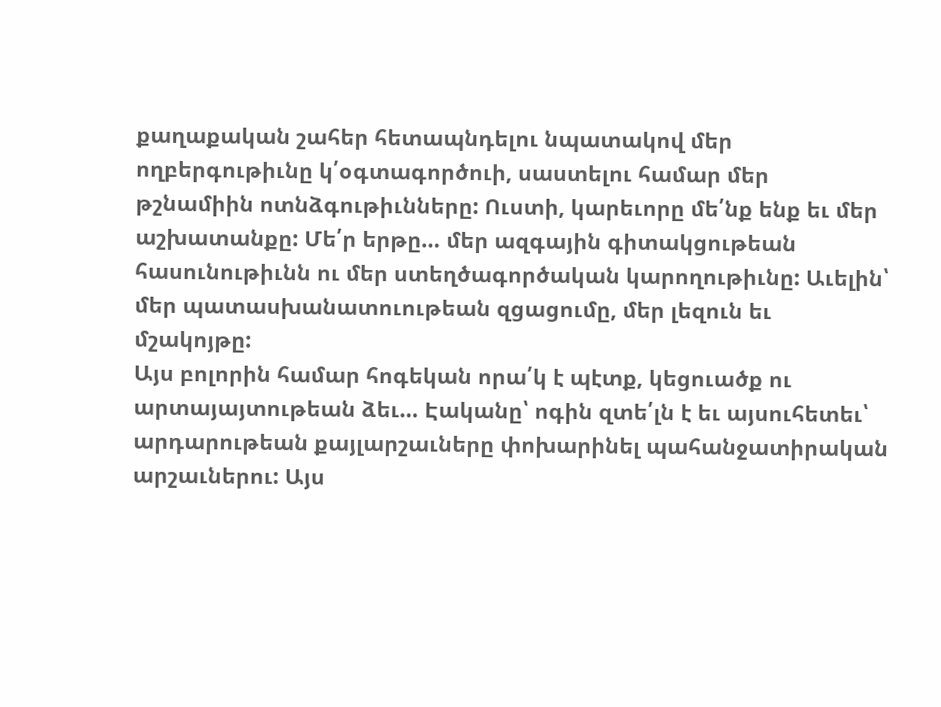քաղաքական շահեր հետապնդելու նպատակով մեր ողբերգութիւնը կ՛օգտագործուի, սաստելու համար մեր թշնամիին ոտնձգութիւնները: Ուստի, կարեւորը մե՛նք ենք եւ մեր աշխատանքը: Մե՛ր երթը… մեր ազգային գիտակցութեան հասունութիւնն ու մեր ստեղծագործական կարողութիւնը: Աւելին՝ մեր պատասխանատուութեան զցացումը, մեր լեզուն եւ մշակոյթը:
Այս բոլորին համար հոգեկան որա՛կ է պէտք, կեցուածք ու արտայայտութեան ձեւ… Էականը՝ ոգին զտե՛լն է եւ այսուհետեւ՝ արդարութեան քայլարշաւները փոխարինել պահանջատիրական արշաւներու: Այս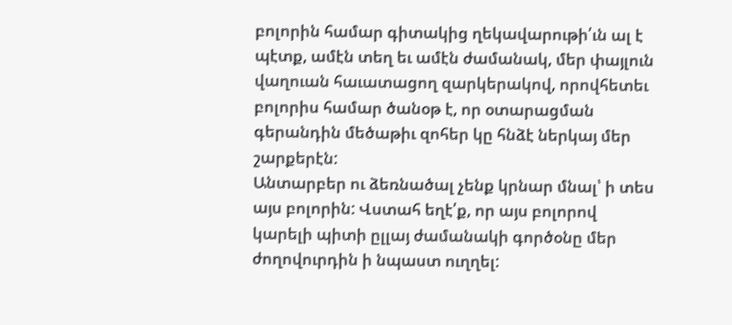բոլորին համար գիտակից ղեկավարութի՛ւն ալ է պէտք, ամէն տեղ եւ ամէն ժամանակ, մեր փայլուն վաղուան հաւատացող զարկերակով, որովհետեւ բոլորիս համար ծանօթ է, որ օտարացման գերանդին մեծաթիւ զոհեր կը հնձէ ներկայ մեր շարքերէն:
Անտարբեր ու ձեռնածալ չենք կրնար մնալ՝ ի տես այս բոլորին: Վստահ եղէ՛ք, որ այս բոլորով կարելի պիտի ըլլայ ժամանակի գործօնը մեր ժողովուրդին ի նպաստ ուղղել: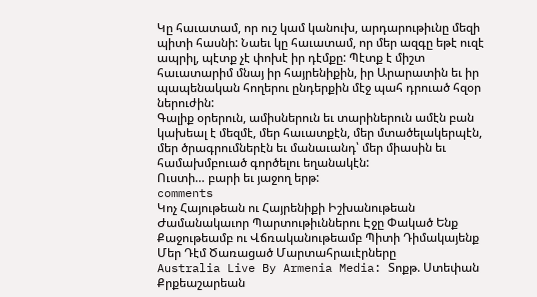Կը հաւատամ, որ ուշ կամ կանուխ, արդարութիւնը մեզի պիտի հասնի: Նաեւ կը հաւատամ, որ մեր ազգը եթէ ուզէ ապրիլ, պէտք չէ փոխէ իր դէմքը: Պէտք է միշտ հաւատարիմ մնայ իր հայրենիքին, իր Արարատին եւ իր պապենական հողերու ընդերքին մէջ պահ դրուած հզօր ներուժին:
Գալիք օրերուն, ամիսներուն եւ տարիներուն ամէն բան կախեալ է մեզմէ, մեր հաւատքէն, մեր մտածելակերպէն, մեր ծրագրումներէն եւ մանաւանդ՝ մեր միասին եւ համախմբուած գործելու եղանակէն:
Ուստի… բարի եւ յաջող երթ:
comments
Կոչ Հայութեան ու Հայրենիքի Իշխանութեան
Ժամանակաւոր Պարտութիւններու Էջը Փակած Ենք
Քաջութեամբ ու Վճռականութեամբ Պիտի Դիմակայենք Մեր Դէմ Ծառացած Մարտահրաւէրները
Australia Live By Armenia Media: Տոքթ. Ստեփան Քրքեաշարեան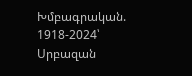Խմբագրական. 1918-2024՝ Սրբազան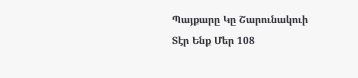Պայքարը Կը Շարունակուի
Տէր Ենք Մեր 108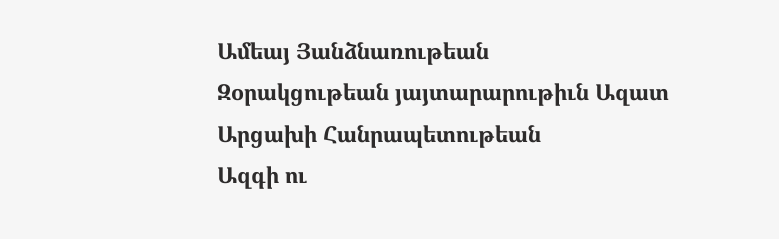Ամեայ Յանձնառութեան
Զօրակցութեան յայտարարութիւն Ազատ Արցախի Հանրապետութեան
Ազգի ու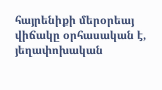հայրենիքի մերօրեայ վիճակը օրհասական է, յեղափոխական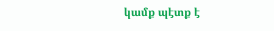կամք պէտք է